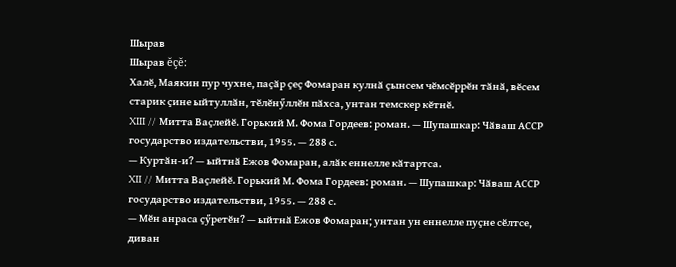Шырав
Шырав ĕçĕ:
Халӗ, Маякин пур чухне, паҫӑр ҫеҫ Фомаран кулнӑ ҫынсем чӗмсӗррӗн тӑнӑ, вӗсем старик ҫине ыйтуллӑн, тӗлӗнӳллӗн пӑхса, унтан темскер кӗтнӗ.
XIII // Митта Ваҫлейӗ. Горький М. Фома Гордеев: роман. — Шупашкар: Чӑваш АССР государство издательстви, 1955. — 288 с.
— Куртӑн-и? — ыйтнӑ Ежов Фомаран, алӑк еннелле кӑтартса.
XII // Митта Ваҫлейӗ. Горький М. Фома Гордеев: роман. — Шупашкар: Чӑваш АССР государство издательстви, 1955. — 288 с.
— Мӗн анраса ҫӳретӗн? — ыйтнӑ Ежов Фомаран; унтан ун еннелле пуҫне сӗлтсе, диван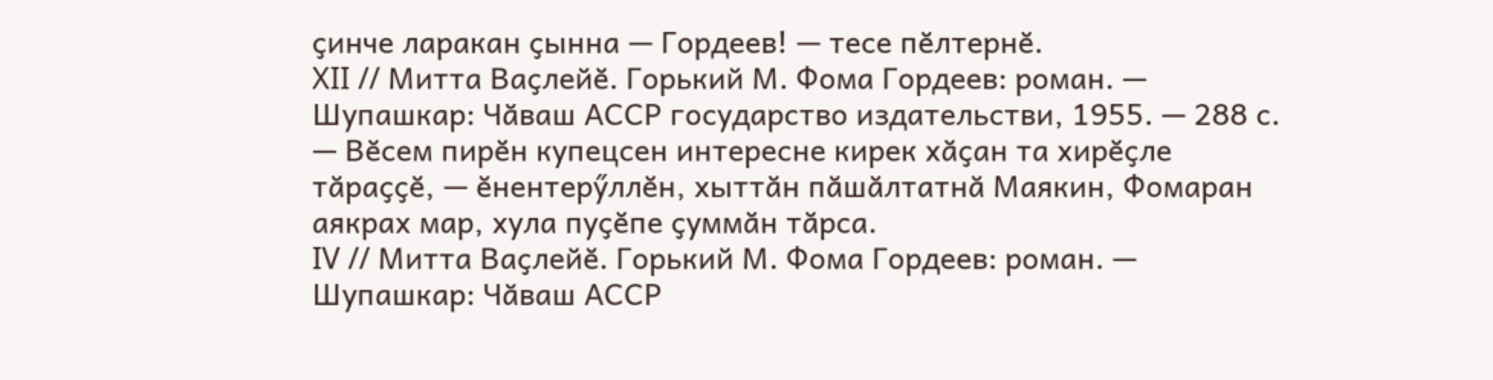ҫинче ларакан ҫынна — Гордеев! — тесе пӗлтернӗ.
XII // Митта Ваҫлейӗ. Горький М. Фома Гордеев: роман. — Шупашкар: Чӑваш АССР государство издательстви, 1955. — 288 с.
— Вӗсем пирӗн купецсен интересне кирек хӑҫан та хирӗҫле тӑраҫҫӗ, — ӗнентерӳллӗн, хыттӑн пӑшӑлтатнӑ Маякин, Фомаран аякрах мар, хула пуҫӗпе ҫуммӑн тӑрса.
IV // Митта Ваҫлейӗ. Горький М. Фома Гордеев: роман. — Шупашкар: Чӑваш АССР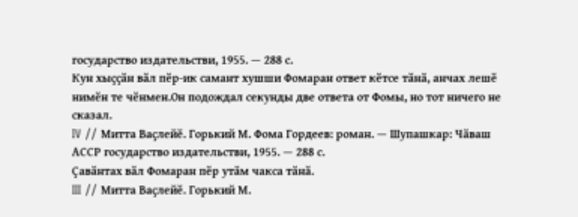государство издательстви, 1955. — 288 с.
Кун хыҫҫӑн вӑл пӗр-ик самант хушши Фомаран ответ кӗтсе тӑнӑ, анчах лешӗ нимӗн те чӗнмен.Он подождал секунды две ответа от Фомы, но тот ничего не сказал.
IV // Митта Ваҫлейӗ. Горький М. Фома Гордеев: роман. — Шупашкар: Чӑваш АССР государство издательстви, 1955. — 288 с.
Ҫавӑнтах вӑл Фомаран пӗр утӑм чакса тӑнӑ.
III // Митта Ваҫлейӗ. Горький М.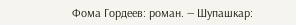Фома Гордеев: роман. — Шупашкар: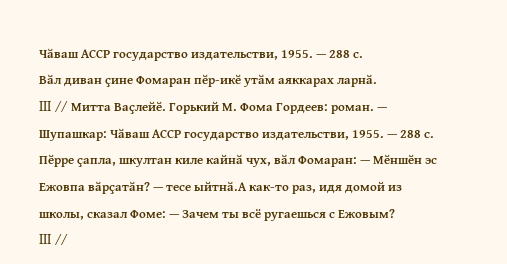Чӑваш АССР государство издательстви, 1955. — 288 с.
Вӑл диван ҫине Фомаран пӗр-икӗ утӑм аяккарах ларнӑ.
III // Митта Ваҫлейӗ. Горький М. Фома Гордеев: роман. — Шупашкар: Чӑваш АССР государство издательстви, 1955. — 288 с.
Пӗрре ҫапла, шкултан киле кайнӑ чух, вӑл Фомаран: — Мӗншӗн эс Ежовпа вӑрҫатӑн? — тесе ыйтнӑ.А как-то раз, идя домой из школы, сказал Фоме: — Зачем ты всё ругаешься с Ежовым?
III //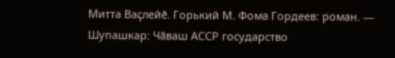Митта Ваҫлейӗ. Горький М. Фома Гордеев: роман. — Шупашкар: Чӑваш АССР государство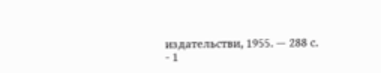издательстви, 1955. — 288 с.
- 1